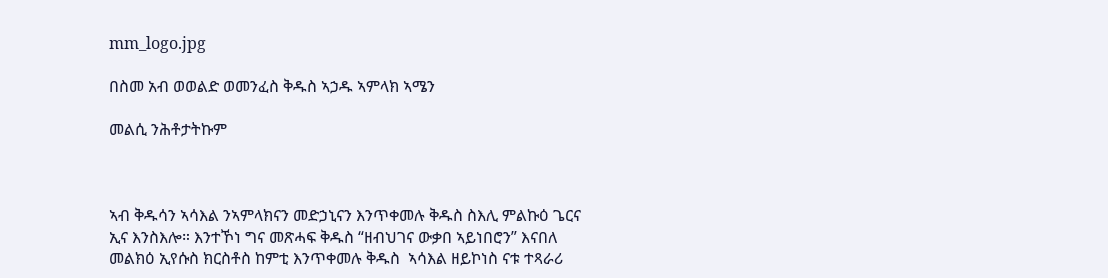mm_logo.jpg

በስመ አብ ወወልድ ወመንፈስ ቅዱስ ኣኃዱ ኣምላክ ኣሜን

መልሲ ንሕቶታትኩም



ኣብ ቅዱሳን ኣሳእል ንኣምላክናን መድኃኒናን እንጥቀመሉ ቅዱስ ስእሊ ምልኩዕ ጌርና ኢና እንስእሎ። እንተኾነ ግና መጽሓፍ ቅዱስ “ዘብህገና ውቃበ ኣይነበሮን” እናበለ መልክዕ ኢየሱስ ክርስቶስ ከምቲ እንጥቀመሉ ቅዱስ  ኣሳእል ዘይኮነስ ናቱ ተጻራሪ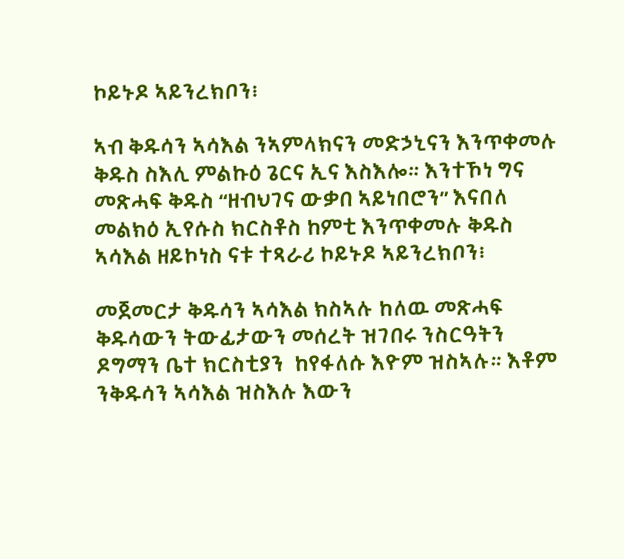ኮይኑዶ ኣይንረክቦን፧

ኣብ ቅዱሳን ኣሳእል ንኣምላክናን መድኃኒናን እንጥቀመሉ ቅዱስ ስእሊ ምልኩዕ ጌርና ኢና እስእሎ። እንተኾነ ግና መጽሓፍ ቅዱስ “ዘብህገና ውቃበ ኣይነበሮን” እናበለ መልክዕ ኢየሱስ ክርስቶስ ከምቲ እንጥቀመሉ ቅዱስ  ኣሳእል ዘይኮነስ ናቱ ተጻራሪ ኮይኑዶ ኣይንረክቦን፧

መጀመርታ ቅዱሳን ኣሳእል ክስኣሉ ከለዉ መጽሓፍ ቅዱሳውን ትውፊታውን መሰረት ዝገበሩ ንስርዓትን ዶግማን ቤተ ክርስቲያን  ከየፋለሱ እዮም ዝስኣሉ። እቶም ንቅዱሳን ኣሳእል ዝስእሉ እውን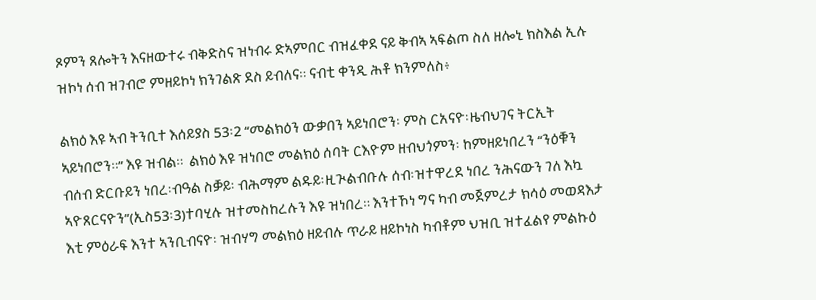ጾምን ጸሎትን እናዘውተሩ ብቅድስና ዝነብሩ ድኣምበር ብዝፈቀደ ናይ ቅብኣ ኣፍልጦ ስለ ዘሎኒ ክስእል ኢሉ ዝኮነ ሰብ ዝገብሮ ምዘይኮነ ክንገልጽ ደስ ይብለና። ናብቲ ቀንዲ ሕቶ ክንምለስ፥

ልክዕ እዩ ኣብ ትንቢተ እሰይያስ 53፡2 “መልክዕን ውቃበን ኣይነበሮን፡ ምስ ርአናዮ፡ዜብህገና ትርኢት ኣይነበሮን።” እዩ ዝብል።  ልክዕ እዩ ዝነበሮ መልክዕ ሰባት ርእዮም ዘብህጎምን፡ ከምዘይነበረን “ንዕቑን ብሰብ ድርቡይን ነበረ፡ብዓል ስቓይ፡ ብሕማም ልዱይ፡ዚጒልብቡሉ ሰብ፡ዝተዋረደ ነበረ ንሕናውን ገለ እኳ ኣዮጸርናዮን”(ኢስ53፡3)ተባሂሉ ዝተመስከረሉን እዩ ዝነበረ። እንተኾነ ግና ካብ መጀምረታ ክሳዕ መወዳእታ እቲ ምዕራፍ እንተ ኣንቢብናዮ፡ ዝብሃግ መልክዕ ዘይብሉ ጥራይ ዘይኮነስ ካብቶም ህዝቢ ዝተፈልየ ምልኩዕ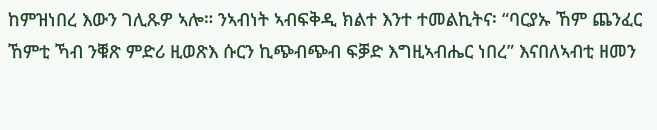ከምዝነበረ እውን ገሊጹዎ ኣሎ። ንኣብነት ኣብፍቅዲ ክልተ እንተ ተመልኪትና፡ “ባርያኡ ኸም ጨንፈር ኸምቲ ኻብ ንቑጽ ምድሪ ዚወጽእ ሱርን ኪጭብጭብ ፍቓድ እግዚኣብሔር ነበረ” እናበለኣብቲ ዘመን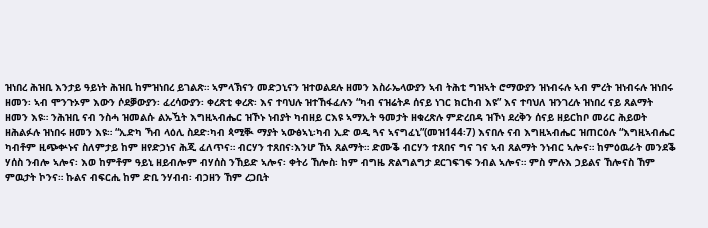ዝነበረ ሕዝቢ እንታይ ዓይነት ሕዝቢ ከምዝነበረ ይገልጽ። ኣምላኽናን መድኃኒናን ዝተወልደሉ ዘመን እስራኤላውያን ኣብ ትሕቲ ግዝኣት ሮማውያን ዝነብሩሉ ኣብ ምረት ዝነብሩሉ ዝነበሩ ዘመን፡ ኣብ ሞንጉኦም እውን ሶደቓውያን፡ ፈረሳውያን፡ ቀረጽቲ ቀረጽ፡ እና ተባህሉ ዝተኸፋፈሉን “ካብ ናዝሬትዶ ሰናይ ነገር ክርከብ እዩ” እና ተባህለ ዝንገረሉ ዝነበረ ናይ ጸልማት ዘመን እዩ። ንሕዝቢ ናብ ንስሓ ዝመልሱ ልኡዃት እግዚኣብሔር ዝኾኑ ነብያት ካብዘይ ርእዩ ኣማኢት ዓመታት ዘቁረጽሉ ምድረበዳ ዝኾነ ደረቅን ሰናይ ዘይርከቦ መሪር ሕይወት ዘሕልፉሉ ዝነበሩ ዘመን እዩ። “ኢድካ ኻብ ላዕሊ ስደድ፡ካብ ጳሚቚ ማያት ኣውፅኣኒ፡ካብ ኢድ ወዲ ጓና ኣናግፈኒ”(መዝ144፡7) እናበሉ ናብ እግዚኣብሔር ዝጠርዕሉ “እግዚኣብሔር ካብቶም ዚጭቍኑና ስለምታይ ከም ዘየድኃነና ሕጂ ፈለጥና። ብርሃን ተጸበና፡እንሆ ኸኣ ጸልማት። ድሙቕ ብርሃን ተጸበና ግና ገና ኣብ ጸልማት ንነብር ኣሎና። ከምዕዉራት መንደቕ ሃሰስ ንብሎ ኣሎና፡ እወ ከምቶም ዓይኒ ዘይብሎም ብሃሰስ ንኸይድ ኣሎና፡ ቀትሪ ኸሎስ፡ ከም ብግዜ ጽልግልግታ ደርገፍገፍ ንብል ኣሎና። ምስ ምሉእ ኃይልና ኸሎናስ ኸም ምዉታት ኮንና። ኩልና ብፍርሒ ከም ድቢ ንሃብብ፡ ብኃዘን ኸም ረጋቢት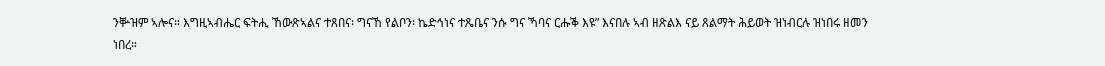ንቝዝም ኣሎና። እግዚኣብሔር ፍትሒ ኸውጽኣልና ተጸበና፡ ግናኸ የልቦን፡ ኬድኅነና ተጼቤና ንሱ ግና ኻባና ርሑቕ እዩ” እናበሉ ኣብ ዘጽልእ ናይ ጸልማት ሕይወት ዝነብርሉ ዝነበሩ ዘመን ነበረ።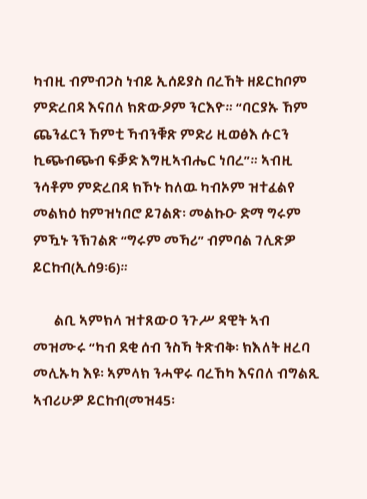ካብዚ ብምብጋስ ነብይ ኢሰይያስ በረኸት ዘይርከቦም ምድረበዳ እናበለ ክጽውዖም ንርእዮ። “ባርያኡ ኸም ጨንፈርን ኸምቲ ኻብንቑጽ ምድሪ ዚወፅእ ሱርን ኪጭብጭብ ፍቓድ እግዚኣብሔር ነበረ”። ኣብዚ ንሳቶም ምድረበዳ ክኾኑ ከለዉ ካብኦም ዝተፈልየ መልክዕ ከምዝነበሮ ይገልጽ፡ መልኩዑ ድማ ግሩም ምዃኑ ንኽገልጽ “ግሩም መኻሪ” ብምባል ገሊጽዎ ይርከብ(ኢሰ9፡6)።

       ልቢ ኣምክላ ዝተጸውዐ ንጉሥ ዳዊት ኣብ መዝሙሩ “ካብ ደቂ ሰብ ንስኻ ትጽብቅ፡ ክእለት ዘረባ መሊኡካ እዩ፡ ኣምላክ ንሓዋሩ ባረኸካ እናበለ ብግልጺ ኣብሪሁዎ ይርከብ(መዝ45፡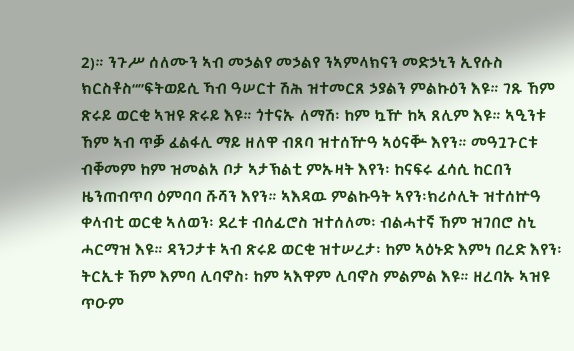2)። ንጉሥ ሰለሙን ኣብ መኃልየ መኃልየ ንኣምላክናን መድኃኒን ኢየሱስ ክርስቶስ“”ፍትወይሲ ኻብ ዓሠርተ ሽሕ ዝተመርጸ ኃያልን ምልኩዕን እዩ። ገጹ ኸም ጽሩይ ወርቂ ኣዝዩ ጽሩይ እዩ። ጎተናኡ ለማሽ፡ ከም ኳዅ ከኣ ጸሊም እዩ። ኣዒንቱ ኸም ኣብ ጥቓ ፈልፋሊ ማይ ዘለዋ ብጸባ ዝተሰዅዓ ኣዕናቝ እየን። መዓጓጉርቱ ብቐመም ከም ዝመልአ ቦታ ኣታኽልቲ ምኡዛት እየን፡ ከናፍሩ ፈሳሲ ከርበን ዜንጠብጥባ ዕምባባ ሹሻን እየን። ኣእዳዉ ምልኩዓት ኣየን፡ክሪሶሊት ዝተሰኵዓ ቀላብቲ ወርቂ ኣለወን፡ ደረቱ ብሰፊሮስ ዝተሰለመ፡ ብልሓተኛ ኸም ዝገበሮ ስኒ ሓርማዝ እዩ። ዳንጋታቱ ኣብ ጽሩይ ወርቂ ዝተሠረታ፡ ከም ኣዕኑድ እምነ በረድ እየን፡ ትርኢቱ ኸም እምባ ሊባኖስ፡ ከም ኣእዋም ሊባኖስ ምልምል እዩ። ዘረባኡ ኣዝዩ ጥዑም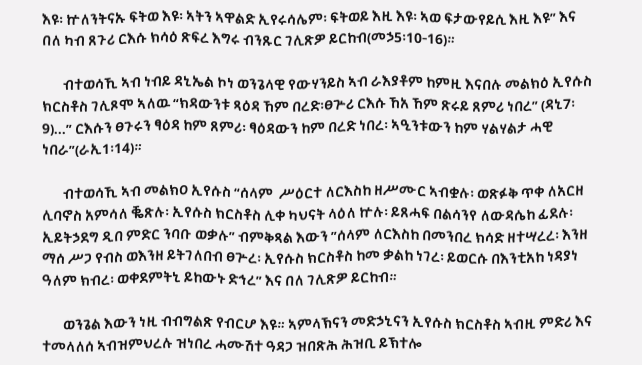እዩ፡ ኵለንትናኡ ፍትወ እዩ፡ ኣትን ኣዋልድ ኢየሩሳሌም፡ ፍትወይ እዚ እዩ፡ ኣወ ፍታውየይሲ እዚ እዩ” እና በለ ካብ ጸጉሪ ርእሱ ክሳዕ ጽፍረ እግሩ ብንጹር ገሊጽዎ ይርከብ(መኃ5፡10-16)።

       ብተወሳኺ ኣብ ነብይ ዳኒኤል ኮነ ወንጌላዊ የውሃንይስ ኣብ ራእያቶም ከምዚ እናበሉ መልክዕ ኢየሱስ ክርስቶስ ገሊጾሞ ኣለዉ “ክዳውንቱ ጻዕዳ ኸም በረድ፡ፀጕሪ ርእሱ ኸአ ኸም ጽሩይ ጸምሪ ነበረ” (ዳኒ7፡9)...” ርእሱን ፀጉሩን ፃዕዳ ከም ጸምሪ፡ ፃዕዳውን ከም በረድ ነበረ፡ ኣዒንቱውን ከም ሃልሃልታ ሓዊ ነበራ”(ራኢ1፡14)።

       ብተወሳኺ ኣብ መልክዐ ኢየሱስ “ሰላም  ሥዕርተ ለርእስከ ዘሥሙር ኣብቋሉ፡ ወጽፉቅ ጥቀ ለአርዘ ሊባኖስ አምሳለ ቘጽሉ፡ ኢየሱስ ክርስቶስ ሊቀ ካህናት ላዕለ ኵሉ፡ ይጸሓፍ በልሳንየ ለውዳሴከ ፊደሉ፡ ኢይትኃደግ ዲበ ምድር ንባቡ ወቃሉ” ብምቅጻል እውን ”ሰላም ለርእስከ በመንበረ ክሳድ ዘተሣረረ፡ እንዘ ማሰ ሥጋ የብስ ወእንዘ ይትገለበብ ፀጕረ፡ ኢየሱስ ክርስቶስ ከመ ቃልከ ነገረ፡ ይወርሱ በእንቲአከ ነዳያነ ዓለም ክብረ፡ ወቀደምትኒ ይከውኑ ድኅረ” እና በለ ገሊጽዎ ይርከብ።

       ወንጌል እውን ነዚ ብብግልጽ የብርሆ እዩ። ኣምላኽናን መድኃኒናን ኢየሱስ ክርስቶስ ኣብዚ ምድሪ እና ተመላለሰ ኣብዝምህረሉ ዝነበረ ሓሙሽተ ዓዳጋ ዝበጽሕ ሕዝቢ ይኽተሎ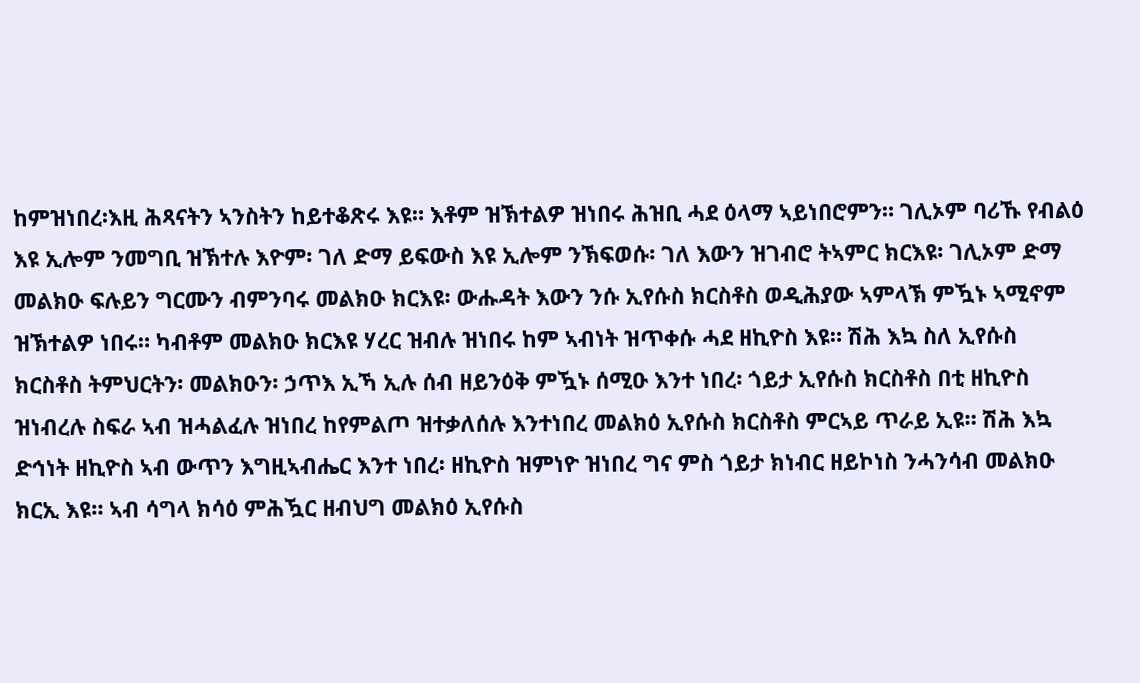ከምዝነበረ፡እዚ ሕጻናትን ኣንስትን ከይተቆጽሩ እዩ። እቶም ዝኽተልዎ ዝነበሩ ሕዝቢ ሓደ ዕላማ ኣይነበሮምን። ገሊኦም ባሪኹ የብልዕ እዩ ኢሎም ንመግቢ ዝኽተሉ እዮም፡ ገለ ድማ ይፍውስ እዩ ኢሎም ንኽፍወሱ፡ ገለ እውን ዝገብሮ ትኣምር ክርእዩ፡ ገሊኦም ድማ መልክዑ ፍሉይን ግርሙን ብምንባሩ መልክዑ ክርእዩ፡ ውሑዳት እውን ንሱ ኢየሱስ ክርስቶስ ወዲሕያው ኣምላኽ ምዃኑ ኣሚኖም ዝኽተልዎ ነበሩ። ካብቶም መልክዑ ክርእዩ ሃረር ዝብሉ ዝነበሩ ከም ኣብነት ዝጥቀሱ ሓደ ዘኪዮስ እዩ። ሽሕ እኳ ስለ ኢየሱስ ክርስቶስ ትምህርትን፡ መልክዑን፡ ኃጥእ ኢኻ ኢሉ ሰብ ዘይንዕቅ ምዃኑ ሰሚዑ እንተ ነበረ፡ ጎይታ ኢየሱስ ክርስቶስ በቲ ዘኪዮስ ዝነብረሉ ስፍራ ኣብ ዝሓልፈሉ ዝነበረ ከየምልጦ ዝተቃለሰሉ እንተነበረ መልክዕ ኢየሱስ ክርስቶስ ምርኣይ ጥራይ ኢዩ። ሽሕ እኳ ድኅነት ዘኪዮስ ኣብ ውጥን እግዚኣብሔር እንተ ነበረ፡ ዘኪዮስ ዝምነዮ ዝነበረ ግና ምስ ጎይታ ክነብር ዘይኮነስ ንሓንሳብ መልክዑ ክርኢ እዩ። ኣብ ሳግላ ክሳዕ ምሕዃር ዘብህግ መልክዕ ኢየሱስ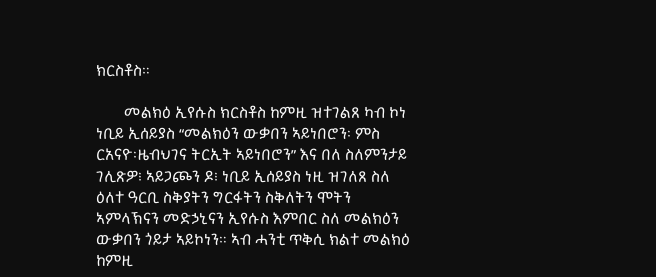ክርስቶስ።

       መልክዕ ኢየሱስ ክርስቶስ ከምዚ ዝተገልጸ ካብ ኮነ ነቢይ ኢሰይያስ “መልክዕን ውቃበን ኣይነበሮን፡ ምስ ርአናዮ፡ዜብህገና ትርኢት ኣይነበሮን” እና በለ ስለምንታይ ገሊጽዎ፧ ኣይጋጮን ዶ፧ ነቢይ ኢሰይያስ ነዚ ዝገለጸ ስለ ዕለተ ዓርቢ ስቅያትን ግርፋትን ስቅለትን ሞትን ኣምላኽናን መድኃኒናን ኢየሱስ እምበር ስለ መልክዕን ውቃበን ጎይታ ኣይኮነን። ኣብ ሓንቲ ጥቅሲ ክልተ መልክዕ ከምዚ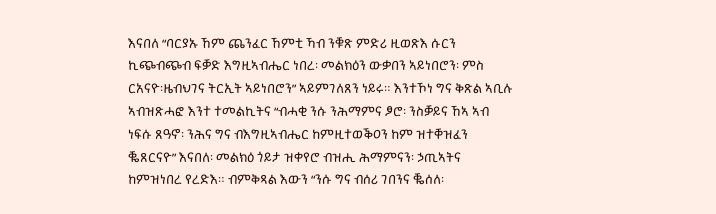እናበለ “ባርያኡ ኸም ጨንፈር ኸምቲ ኻብ ንቑጽ ምድሪ ዚወጽእ ሱርን ኪጭብጭብ ፍቓድ እግዚኣብሔር ነበረ፡ መልክዕን ውቃበን ኣይነበሮን፡ ምስ ርአናዮ፡ዜብህገና ትርኢት ኣይነበሮን” ኣይምገለጸን ነይሩ። እንተኾነ ግና ቅጽል ኣቢሉ ኣብዝጽሓፎ እንተ ተመልኪትና “ብሓቂ ንሱ ንሕማምና ፆሮ፡ ንስቓይና ኸኣ ኣብ ነፍሱ ጸዓኖ፡ ንሕና ግና ብእግዚኣብሔር ከምዚተወቕዐን ከም ዝተቐዝፈን ቘጸርናዮ” እናበለ፡ መልክዕ ጎይታ ዝቀየሮ ብዝሒ ሕማምናን፡ ኃጢኣትና ከምዝነበረ የረድእ። ብምቅጻል እውን “ንሱ ግና ብሰሪ ገበንና ቘሰለ፡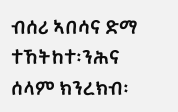ብሰሪ ኣበሳና ድማ ተኸትከተ፡ንሕና ሰላም ክንረክብ፡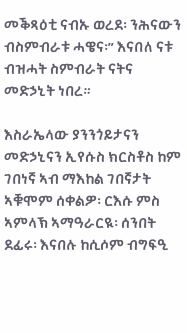መቕጻዕቲ ናብኡ ወረደ፡ ንሕናውን ብስምብራቱ ሓዌና፡” እናበለ ናቱ ብዝሓት ስምብራት ናትና መድኃኒት ነበረ።

እስራኤላው ያንንጎይታናን መድኃኒናን ኢየሱስ ክርስቶስ ከም ገበነኛ ኣብ ማእከል ገበኛታት ኣቑሞም ሰቀልዎ፡ ርእሱ ምስ ኣምላኽ ኣማዓራርዪ፡ ሰንበት ደፊሩ፡ እናበሉ ከሲሶም ብግፍዒ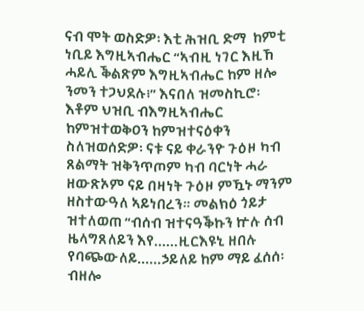ናብ ሞት ወስድዎ፡ እቲ ሕዝቢ ድማ  ከምቲ ነቢይ እግዚኣብሔር “ኣብዚ ነገር እዚኸ ሓይሊ ቕልጽም እግዚኣብሔር ከም ዘሎ ንመን ተጋህደሉ፧” እናበለ ዝመስኪሮ፡ እቶም ህዝቢ ብእግዚኣብሔር ከምዝተወቅዐን ከምዝተናዕቀን ስለዝወሰድዎ፡ ናቱ ናይ ቀራንዮ ጉዕዞ ካብ ጸልማት ዝቅንጥጦም ካብ ባርነት ሓራ ዘውጽኦም ናይ በዛነት ጉዕዞ ምዃኑ ማንም ዘስተውዓለ ኣይነበረን። መልክዕ ጎይታ ዝተለወጠ “ብሰብ ዝተናዓቕኩን ኵሉ ሰብ ዜላግጸለይን እየ......ዚርእዩኒ ዘበሉ የባጭውለይ......ኃይለይ ከም ማይ ፈሰሰ፡ ብዘሎ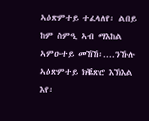ኣዕጽምተይ ተፈላለየ፡ ልበይ ከም ስምዒ ኣብ ማእከል ኣምዑተይ መኸኸ፡....ንኹሉ ኣዕጽምተይ ክቘጽሮ እኽእል እየ፡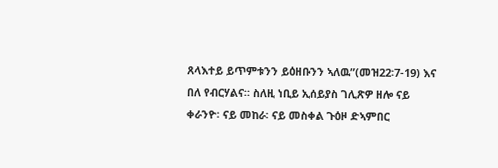ጸላእተይ ይጥምቱንን ይዕዘቡንን ኣለዉ”(መዝ22፡7-19) እና በለ የብርሃልና። ስለዚ ነቢይ ኢሰይያስ ገሊጽዎ ዘሎ ናይ ቀራንዮ፡ ናይ መከራ፡ ናይ መስቀል ጉዕዞ ድኣምበር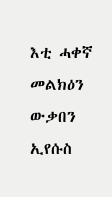እቲ ሓቀኛ መልክዕን ውቃበን ኢየሱስ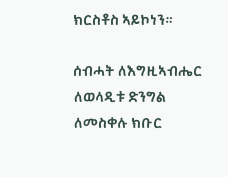ክርስቶስ ኣይኮነን።

ሰብሓት ለእግዚኣብሔር ለወላዲቱ ድንግል ለመስቀሉ ክቡር